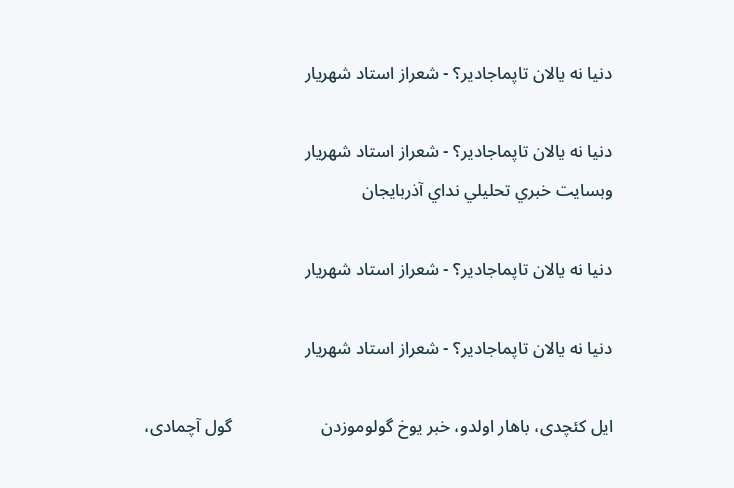دنیا نه یالان تاپماجادیر؟ - شعراز استاد شهریار

دنیا نه یالان تاپماجادیر؟ - شعراز استاد شهریار
وبسايت خبري تحليلي نداي آذربايجان

دنیا نه یالان تاپماجادیر؟ - شعراز استاد شهریار

دنیا نه یالان تاپماجادیر؟ - شعراز استاد شهریار

ایل کئچدی، باهار اولدو، خبر یوخ گولوموزدن                    گول آچمادی،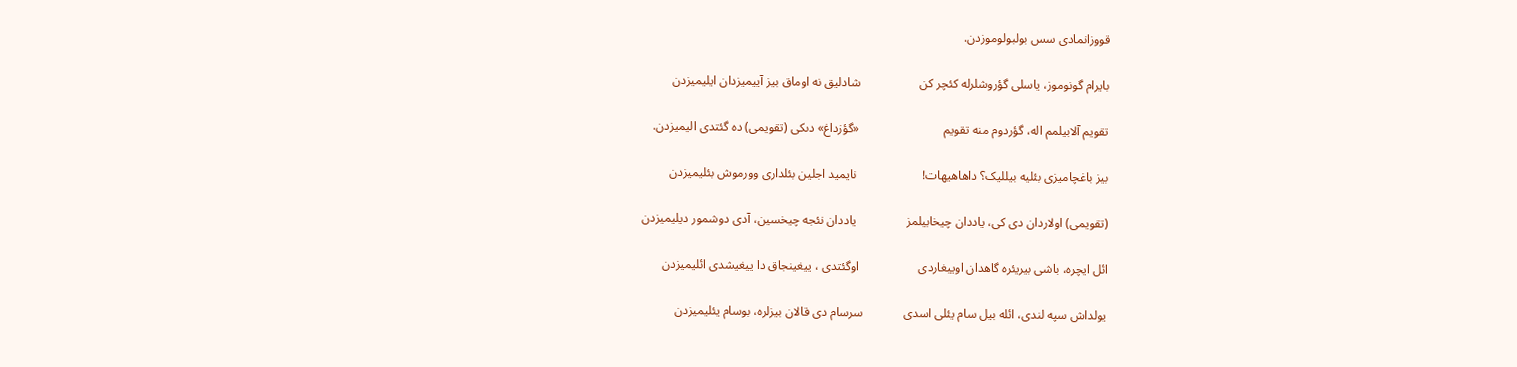قووزانمادی سس بولبولوموزدن.

بایرام گونوموز، یاسلى گؤروشلرله کئچر کن                   شادلیق نه اوماق بیز آییمیزدان ایلیمیزدن

تقویم آلابیلمم اله، گؤردوم منه تقویم                           «گؤزداغ» دىکى (تقویمى) ده گئتدى الیمیزدن.

بیز باغچامیزى بئلیه بیللیک؟ داهاهیهات!                     نایمید اجلین بئلداری وورموش بئلیمیزدن

(تقویمى) اولاردان دی کى، یاددان چیخابیلمز                یاددان نئجه چیخسین، آدى دوشمور دیلیمیزدن

ائل ایچره، باشى بیریئره گاهدان اوییغاردى                   اوگئتدی ، ییغینجاق دا ییغیشدی ائلیمیزدن

یولداش سپه لندى، ائله بیل سام یئلى اسدى             سرسام دى قالان بیزلره، بوسام یئلیمیزدن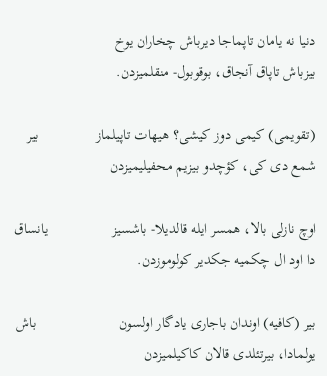دنیا نه یامان تاپماجا دیرباش چخاران یوخ                     بیزباش تاپاق آنجاق، بوقوبول- منقلمیزدن.

(تقویمى) کیمى دوز کیشى؟ هیهات تاپیلماز               بیر شمع دى کى، کؤچدو بیزیم محفیلیمیزدن

اوچ نازلى بالا، همسر ایله قالدیلا- باشسیز                 یانساق دا اود ال چکمیه جکدیر کولوموزدن.

بیر (کافیه) اوندان باجارى یادگار اولسون                      باش یولمادا، بیرتئلدی قالان کاکیلمیزدن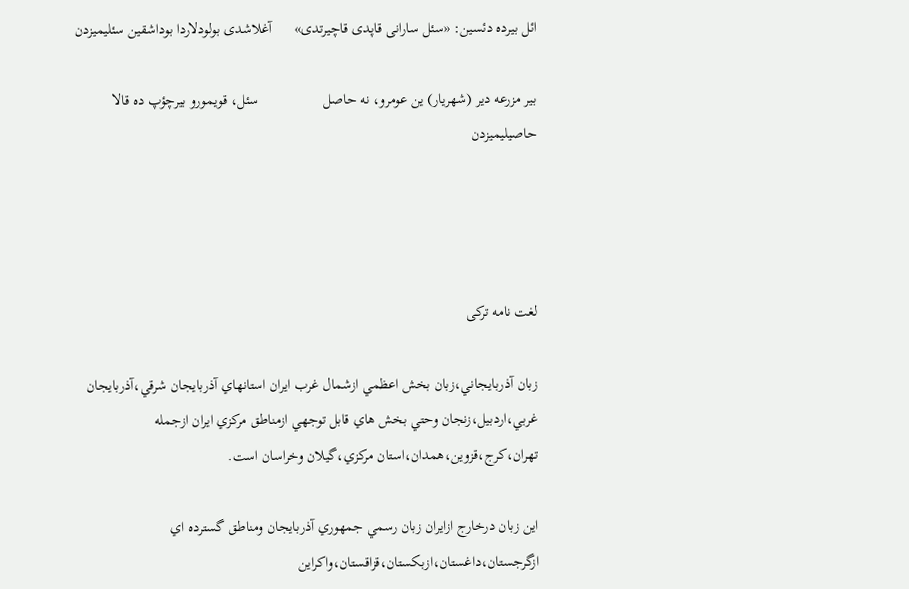ائل بیرده دئسین: «سئل سارانى قاپدى قاچیرتدى»      آغلاشدى بولودلاردا بوداشقین سئلیمیزدن

بیر مزرعه دیر (شهریار) ین عومرو، نه حاصل                 سئل، قویمورو بیرچؤپ ده قالا حاصیلیمیزدن




لغت نامه ترکی

زبان آذربايجاني،زبان بخش اعظمي ازشمال غرب ايران استانهاي آذربايجان شرقي،آذربايجان غربي،اردبيل،زنجان وحتي بخش هاي قابل توجهي ازمناطق مركزي ايران ازجمله تهران،كرج،قزوين،همدان،استان مركزي،گيلان وخراسان است.

اين زبان درخارج ازايران زبان رسمي جمهوري آذربايجان ومناطق گسترده اي ازگرجستان،داغستان،ازبكستان،قزاقستان،واكراين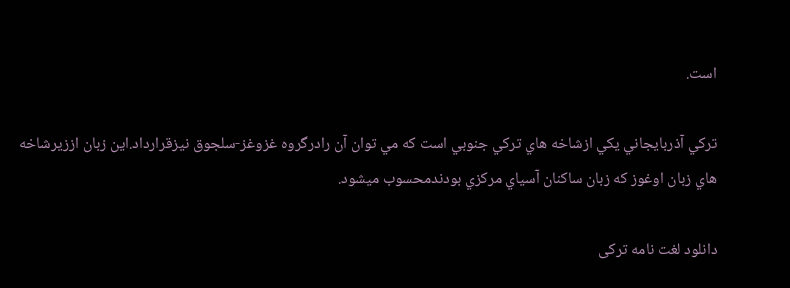است.

تركي آذربايجاني يكي ازشاخه هاي تركي جنوبي است كه مي توان آن رادرگروه غزوغز-سلجوق نيزقرارداد.اين زبان اززيرشاخه هاي زبان اوغوز كه زبان ساكنان آسياي مركزي بودندمحسوب میشود.

دانلود لغت نامه ترکی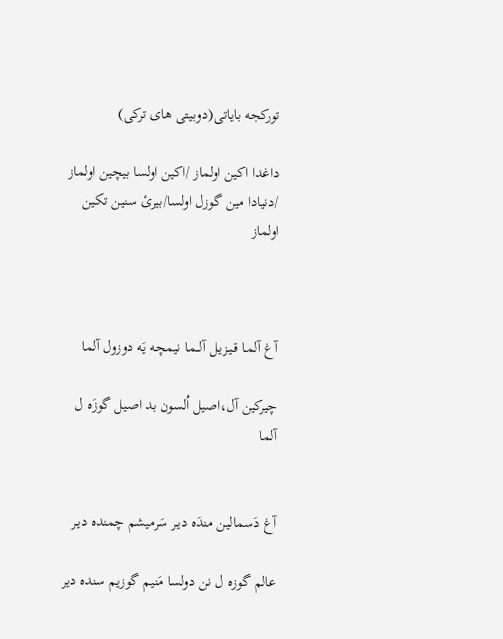تورکجه بایاتی(دوبیتی های ترکی)

داغدا اكين اولماز /اكين اولسا بيچين اولماز /دنيادا مين گوزل اولسا/بيرئ سنين تكين اولماز



آغ آلمـا قـیـزیـل آلــمـا نیمچه یَه دوزول آلما

چیرکین آل،اصیل اُلسون بد اصیل گوزَه ل آلما


آغ دَسمالین مندَه دیـر سَرمیشم چمنده دیـر

عالم گوزه ل نن دولسا مَنیم گوزیم سنده دیر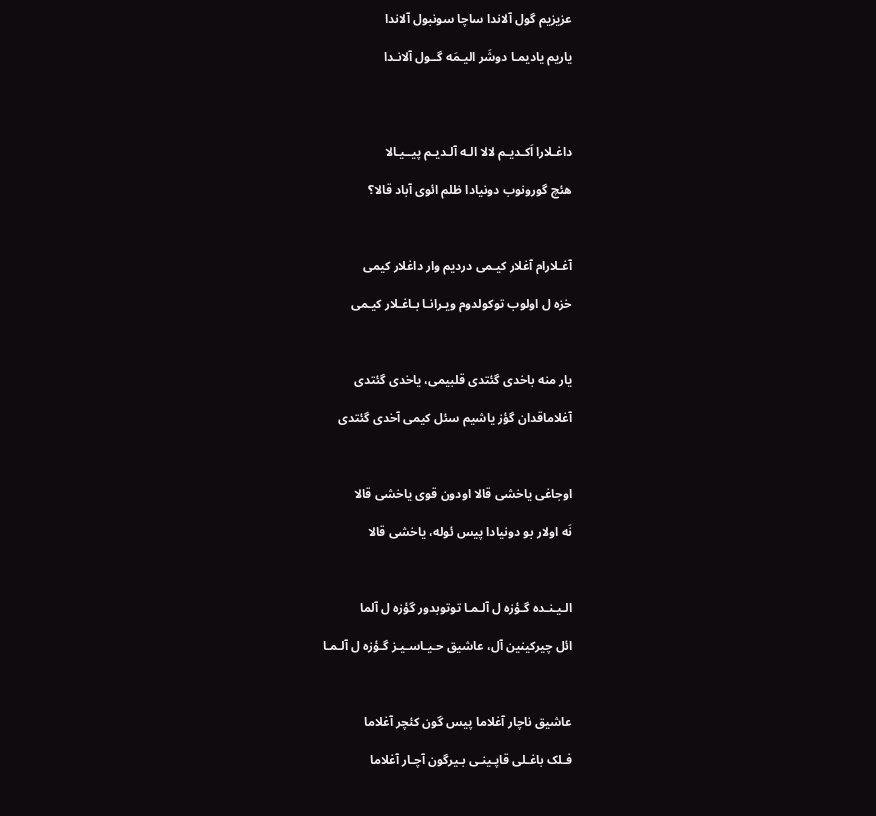عزیزیم گول آلاندا ساچا سونبول آلاندا

یاریم یادیمـا دوشَر الیـمَه گــول آلانـدا




داغـلارا اَکـدیـم لالا الـه آلـدیـم پیــیـالا

هئچ گورونوب دونیادا ظلم ائوی آباد قالا؟



آغـلارام آغلار کیـمی دردیم وار داغلار کیمی

خزه ل اولوب توکولدوم ویـرانـا بـاغـلار کیـمی



یار منه باخدی گئتدی قلبیمی، یاخدی گئتدی

آغلاماقدان گؤز یاشیم سئل کیمی آخدی گئتدی



اوجاغی یاخشی قالا اودون قوی یاخشی قالا

نَه اولار بو دونیادا پیس ئوله، یاخشی قالا



الـیـنـده گـؤزه ل آلـمـا توتوبدور گؤزه ل آلما

ائل چیرکینین آل، عاشیق حـیـاسـیـز گـؤزه ل آلـمـا



عاشیق ناچار آغلاما پیس گون کئچر آغلاما

فـلک باغـلی قاپـینـی بـیرگون آچـار آغلاما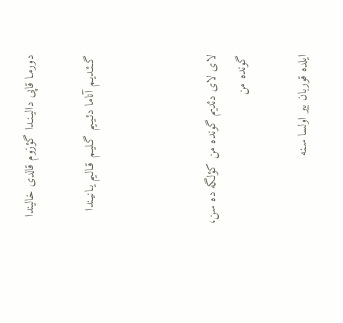دورمـا قاپی دالیـنـدا گؤزوم قالدی خالیندا

گـئـدیـم آناما دئـیـیم گـلیـم قـالـیم یـانیـندا



لای لای دئدیم گونده من کؤلگه ده سن، گونده من

ایلده قوربان بیر اولسا سـنه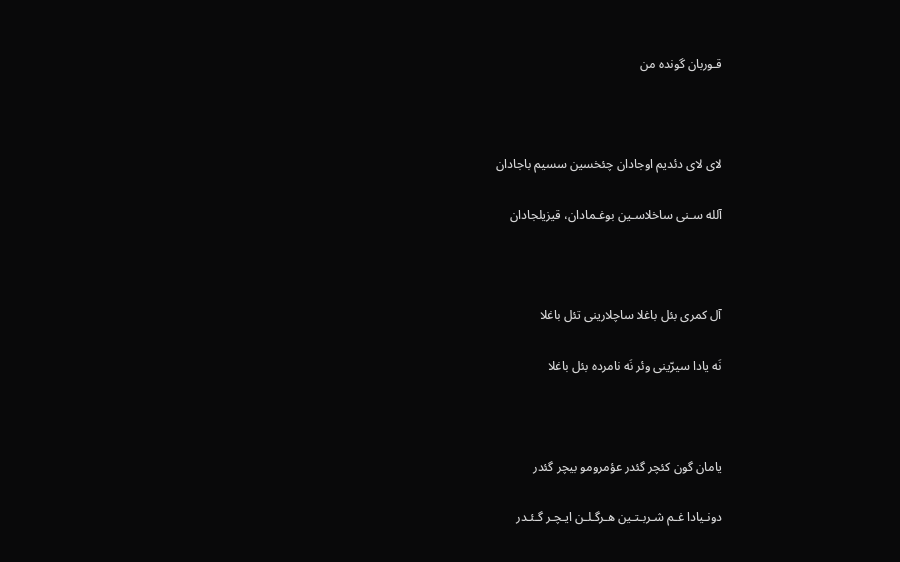قـوربان گونده من



لای لای دئدیم اوجادان چئخسین سسیم باجادان

آلله سـنی ساخلاسـین بوغـمادان، قیزیلجادان



آل کمری بئل باغلا ساچلارینی تئل باغلا

نَه یادا سیرّینی وئر نَه نامرده بئل باغلا



یامان گون کئچر گئدر عؤمرومو بیچر گئدر

دونـیادا غـم شـربـتـین هـرگـلـن ایـچـر گـئـدر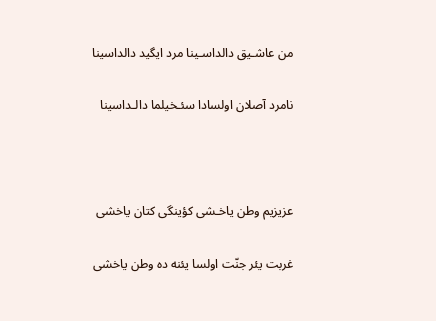من عاشـیق دالداسـینا مرد ایگید دالداسینا

نامرد آصلان اولسادا سئـخیلما دالـداسینا



عزیزیم وطن یاخـشی کؤینگی کتان یاخشی

غربت یئر جنّت اولسا یئنه ده وطن یاخشی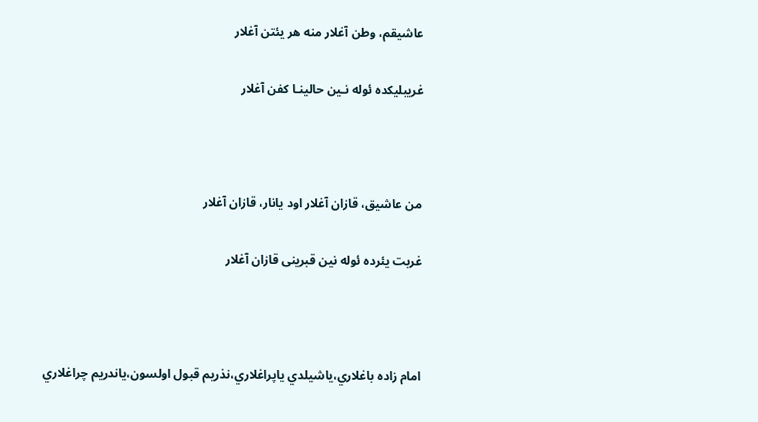عاشیقم، وطن آغلار منه هر یئتن آغلار

غریبلیکده ئوله نـین حالینـا کفن آغلار



من عاشیق، قازان آغلار اود یانار، قازان آغلار

غربت یئرده ئوله نین قبرینی قازان آغلار



امام زاده باغلاري،ياشيلدي ياپراغلاري،نذريم قبول اولسون،ياندريم چراغلاري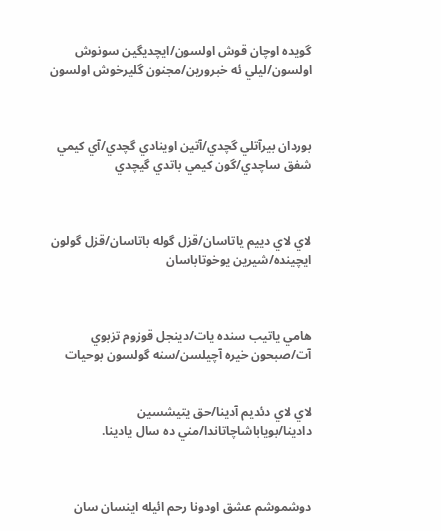گويده اوچان قوش اولسون/ايچديگين سونوش اولسون/ليلي ئه خبرورين/مجنون گليرخوش اولسون



بوردان بيرآتلي گچدي/آتين اوينادي گچدي/آي كيمي شفق ساچدي/گون كيمي باتدي گيچدي



لاي لاي دييم ياتاسان/قزل گوله باتاسان/قزل گولون ايچينده/شيرين يوخوتاباسان



هامي ياتيب سنده يات/دينجل قوزوم تزبوي آت/صبحون خيره آچيلسن/سنه گولسون بوحيات


لاي لاي دئديم آدينا/حق يتيشسين دادينا/بوياباشاچاتاندا/مني ده سال يادينا.



دوشموشم عشق اودونا رحم ائیله اینسان سان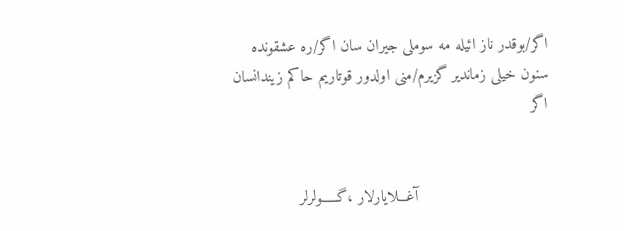اگر/بوقدر ناز ائیله مه سوملی جیران سان اگر/ره عشقونده سنون خیلی زماندیر گزیرم/منی اولدور قوتاریم حاکم زیندانسان اگر


                            آغـــلایارلار ،گـــــولرلر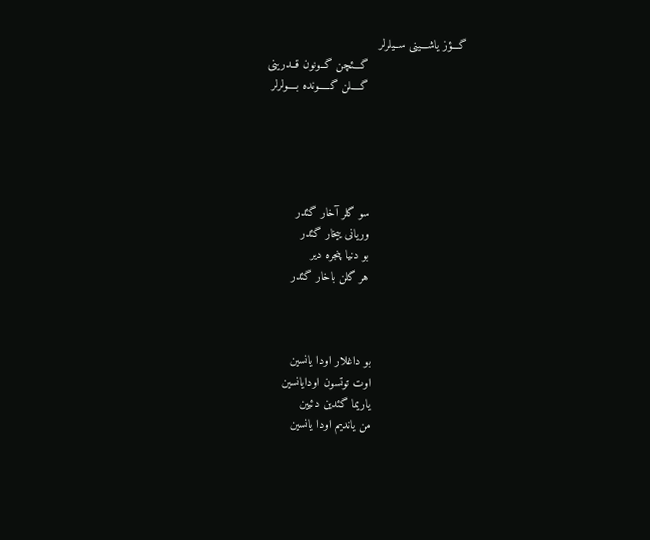گـــؤز یاشـــینی ســیلرلر
                            گـــئچن گــونون قــدرینی
                            گــــلن گـــــونده بــــولرلر





                           سو گلر آخار گئدر
                           وریانی ییخار گئدر
                           بو دنیا پنجره دیر
                           هر گلن باخار گئدر



                          بو داغلار اودا یانسین
                          اوت توتسون اودایانسین
                          یاریما گئدین دئیین
                          من یاندیم اودا یانسین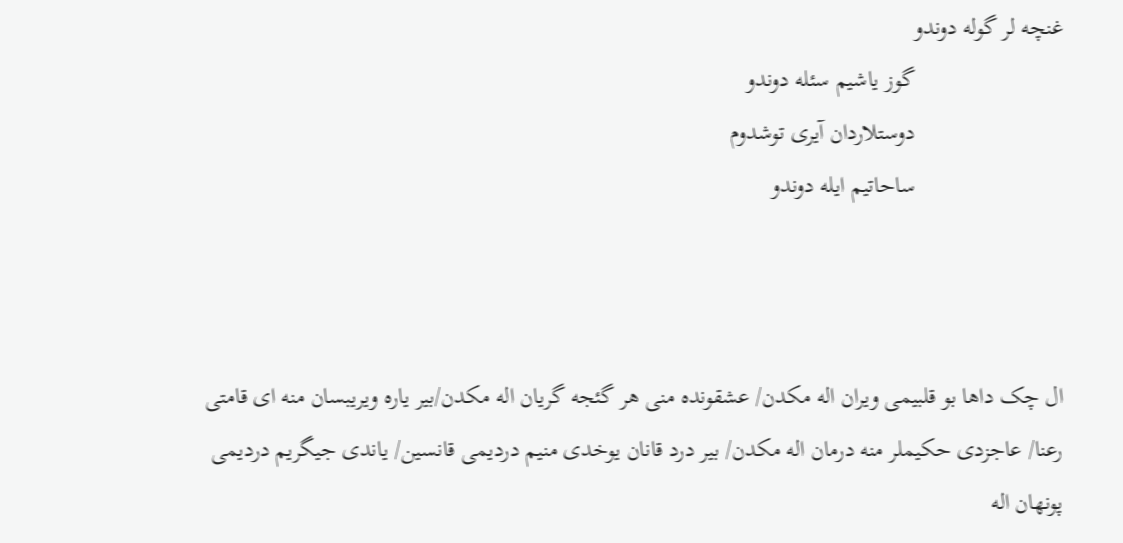غنچه لر گوله دوندو
                         گوز یاشیم سئله دوندو
                         دوستلاردان آیری توشدوم
                         ساحاتیم ایله دوندو



ال چک داها بو قلبیمی ویران اله مکدن/ عشقونده منی هر گئجه گریان اله مکدن/بیر یاره ویریبسان منه ای قامتی رعنا/ عاجزدی حکیملر منه درمان اله مکدن/ بیر درد قانان یوخدی منیم دردیمی قانسین/ یاندی جیگریم دردیمی پونهان اله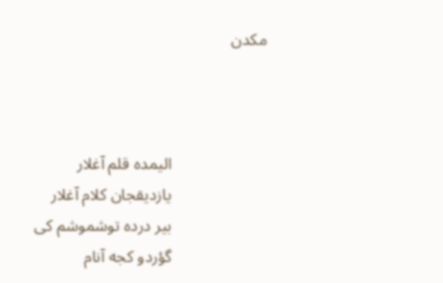مکدن



                       الیمده قلم آغلار
                       یازدیقجان کلام آغلار
                       بیر درده توشموشم کی
                       گؤردو کجه آنام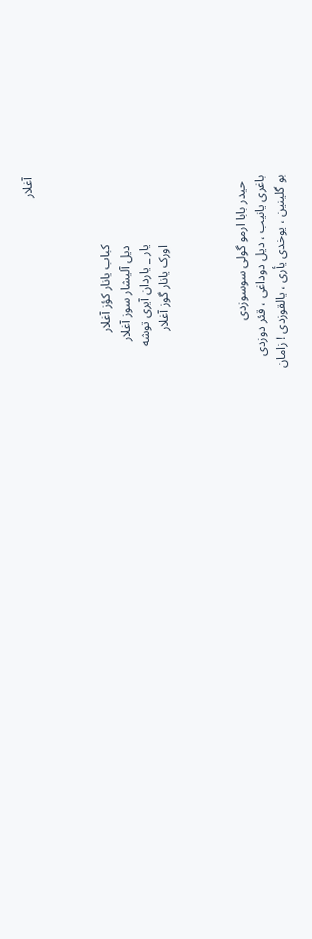آغلار



                      کباب یانار کؤز آغلار
                      دیل آلیشار سوز آغلار
                      یار _ یاردان آیری توشه
                      اورک یانار گوز آغلار



  حیدر بابا ارمو گولی سوسوزدی
باغری یانیب ، دیل دوداغی ، قئر دوزدی
بو گلینین ، یوخدی یأری ، یالقوزدی ! زامان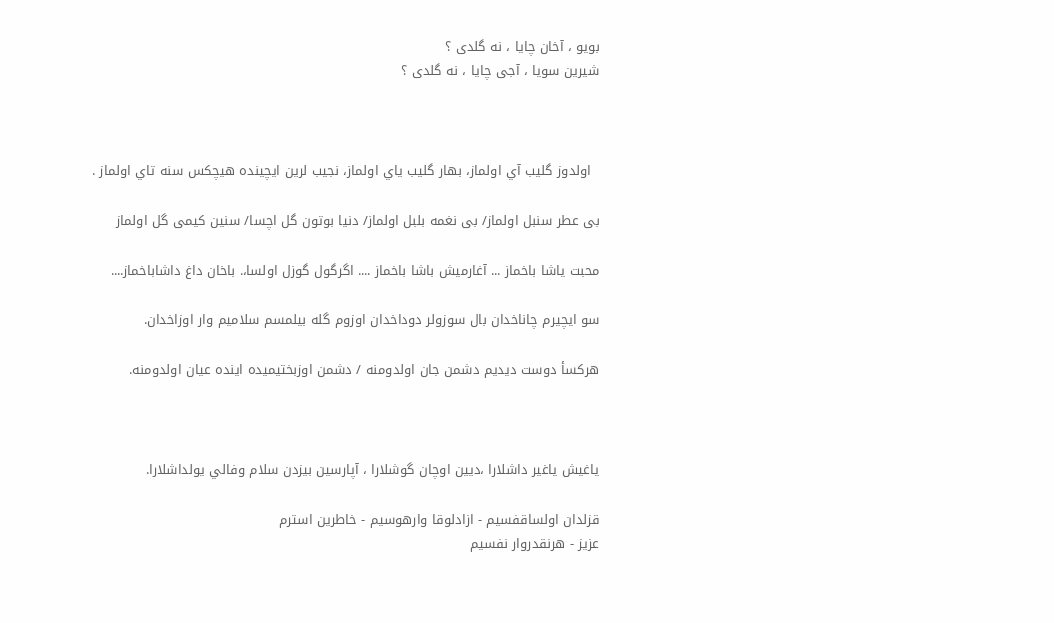بویو ، آخان چایا ، نه گلدی ؟
شیرین سویا ، آجی چایا ، نه گلدی ؟



  اولدوز گليب آي اولماز، بهار گليب ياي اولماز، نجيب لرين ايچينده هيچكس سنه تاي اولماز .

بی عطر سنبل اولماز/ بی نغمه بلبل اولماز/ دنیا بوتون گل اچسا/ سنین کیمی گل اولماز

محبت ياشا باخماز ... آغارميش باشا باخماز .... اگرگول گوزل اولسا،. باخان داغ داشاباخماز....

سو ايچيرم چاناخدان بال سوزولر دوداخدان اوزوم گله بيلمسم سلاميم وار اوزاخدان.

هرکسأ دوست دیدیم دشمن جان اولدومنه / دشمن اوزبختیمیده اینده عیان اولدومنه.



ياغيش ياغير داشلارا ،ديين اوچان گوشلارا ، آپارسين بيزدن سلام وفالي يولداشلارا.

قزلدان اولساقفسيم - ازادلوقا وارهوسيم - خاطرين استرم
عزيز - هرنقدروار نفسيم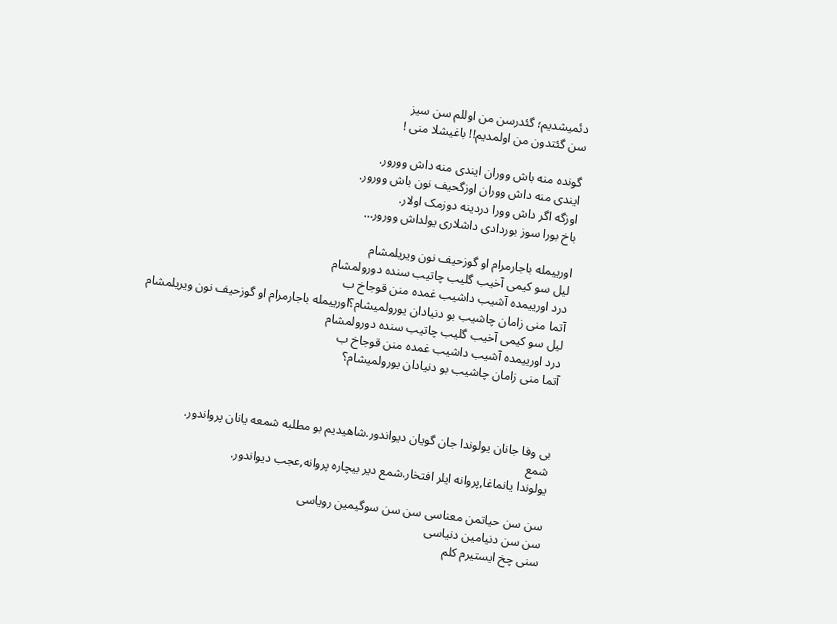دئمیشدیم؛ گئدرسن من اوللم سن سیز
سن گئتدون من اولمدیم!! باغیشلا منی !

گونده منه باش ووران ایندی منه داش وورور.
ایندی منه داش ووران اوزگحیف نون باش وورور.
اوزگه اگر داش وورا دردینه دوزمک اولار.
باخ بورا سوز بوردادی داشلاری یولداش وورور…

اورییمله باجارمرام او گوزحیف نون ویریلمشام
لیل سو کیمی آخیب گلیب چاتیب سنده دورولمشام
درد اورییمده آشیب داشیب غمده منن قوجاخ ب
آتما منی زامان چاشیب بو دنیادان یورولمیشام؟اورییمله باجارمرام او گوزحیف نون ویریلمشام
لیل سو کیمی آخیب گلیب چاتیب سنده دورولمشام
درد اورییمده آشیب داشیب غمده منن قوجاخ ب
آتما منی زامان چاشیب بو دنیادان یورولمیشام؟



بی وفا جانان یولوندا جان گویان دیواندور.شاهیدیم بو مطلبه شمعه یانان پرواندور.
شمع
یولوندا یانماغا,پروانه ایلر افتخار.شمع دیر بیچاره پروانه,عجب دیواندور.

سن سن حیاتمن معناسی سن سن سوگیمین رویاسی
سن سن دنیامین دنیاسی
سنی چخ ایستیرم کلم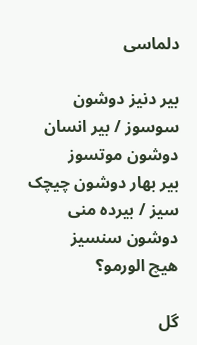دلماسی

بیر دنیز دوشون سوسوز / بیر انسان دوشون موتسوز
بیر بهار دوشون چیچک سیز / بیرده منی دوشون سنسیز
هیچ الورمو؟

گل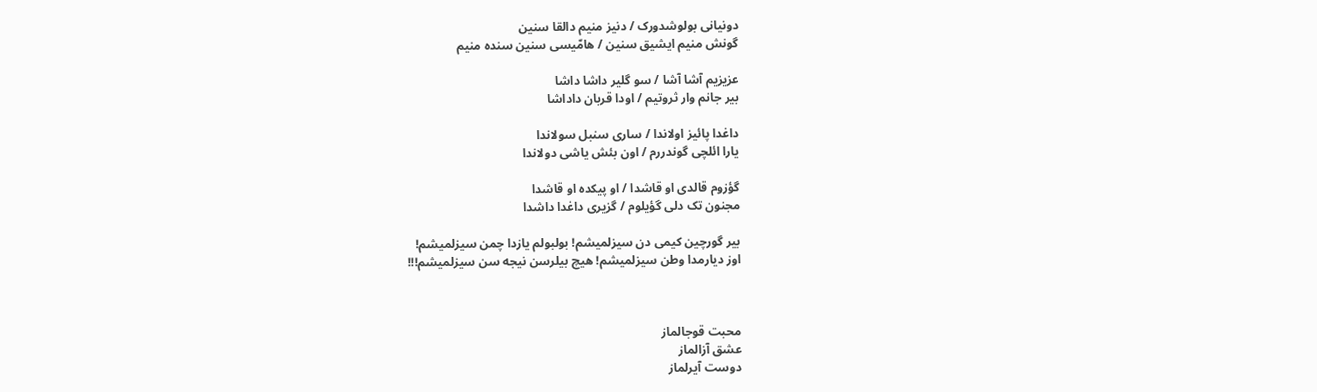دونیانی بولوشدورک / دنیز منیم دالقا سنین
گونش منیم ایشیق سنین / هامّیسی سنین سنده منیم

عزیزیم آشا آشا / سو گلیر داشا داشا
بیر جانم وار ثروتیم / اودا قربان داداشا

داغدا پائیز اولاندا / ساری سنبل سولاندا
یارا ائلچی گوندررم / اون بئش یاشی دولاندا

گؤزوم قالدی او قاشدا / او پیکده او قاشدا
مجنون تک دلی گؤیلوم / گزیری داغدا داشدا

بیر گورچین کیمی دن سیزلمیشم! بولبولم یازدا چمن سیزلمیشم!
اوز دیارمدا وطن سیزلمیشم! هیچ بیلرسن نیجه سن سیزلمیشم!!!



محبت قوجالماز
عشق آزالماز
دوست آیرلماز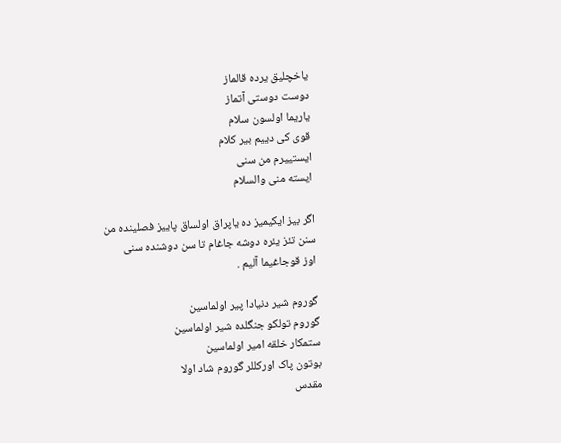یاخچلیق یرده قالماز
دوست دوستی آتماز
یاریما اولسون سلام
قوی کی دییم بیر کلام
ایستییرم من سنی
ایسته منی والسلام

اگر بیز ایکیمیز ده یاپراق اولساق پاییز فصلینده من
سنن تئز یئره دوشه جاغام تا سن دوشنده سنی
اوز قوجاغیما آلیم .

گوروم شیر دنیادا پیر اولماسین
گوروم تولکو جنگلده شیر اولماسین
ستمکار خلقه امیر اولماسین
بوتون پاک اورکللر گوروم شاد اولا
مقدس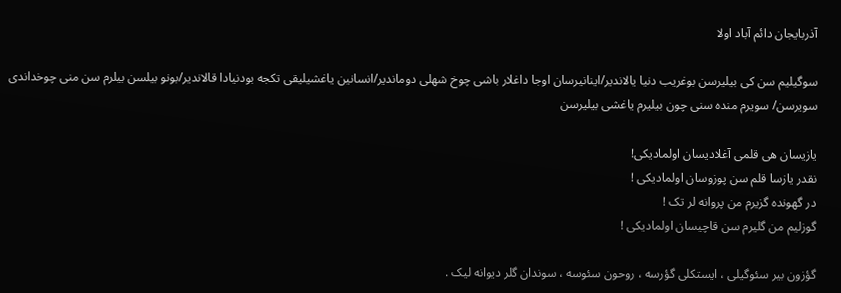آذربایجان دائم آباد اولا

سوگیلیم سن کی بیلیرسن بوغریب دنیا یالاندیر/اینانیرسان اوجا داغلار باشی چوخ شهلی دوماندیر/انسانین یاغشیلیقی تکجه بودنیادا قالاندیر/بونو بیلسن بیلرم سن منی چوخداندی سویرسن/ سویرم منده سنی چون بیلیرم یاغشی بیلیرسن

یازیسان هی قلمی آغلادیسان اولمادیکی!
نقدر یازسا قلم سن پوزوسان اولمادیکی !
در گهونده گزیرم من پروانه لر تک !
گوزلیم من گلیرم سن قاچیسان اولمادیکی !

گؤزون بیر سئوگیلی ، ایستکلی گؤرسه ، روحون سئوسه ، سوندان گلر دیوانه لیک .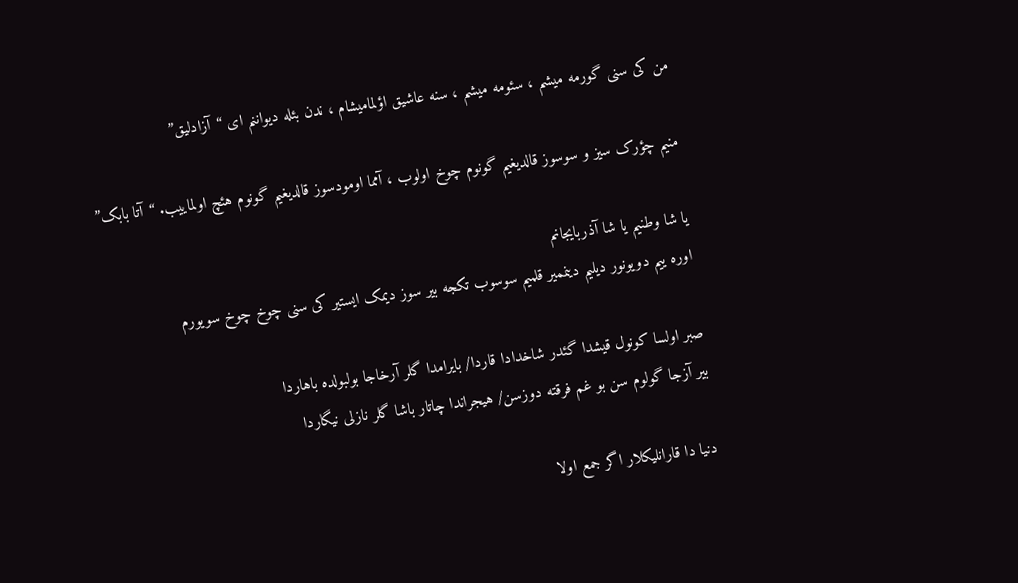من کی سنی گورمه میشم ، سئومه میشم ، سنه عاشیق اؤلمامیشام ، ندن بئله دیواننم ای “آزادلیق”

منیم چؤرک سیز و سوسوز قالدیغیم گونوم چوخ اولوب ، آمما اومودسوز قالدیغیم گونوم هئچ اولماییب. “آتا بابک”

یا شا وطنیم یا شا آذربایجانم
اوره ییم دویونور دیلیم دینممیر قلمیم سوسوب تکجه بیر سوز دیمک ایستیر کی سنی چوخ چوخ سویورم

صبر اولسا کونول قیشدا گئدر شاخدادا قاردا/ بایرامدا گلر آرخاجا بولبولده باهاردا
بیر آزجا گولوم سن بو غم فرقته دوزسن/ هیجراندا چاتار باشا گلر نازلی نیگاردا

دنیا دا قارانلیکلار اگر جمع اولا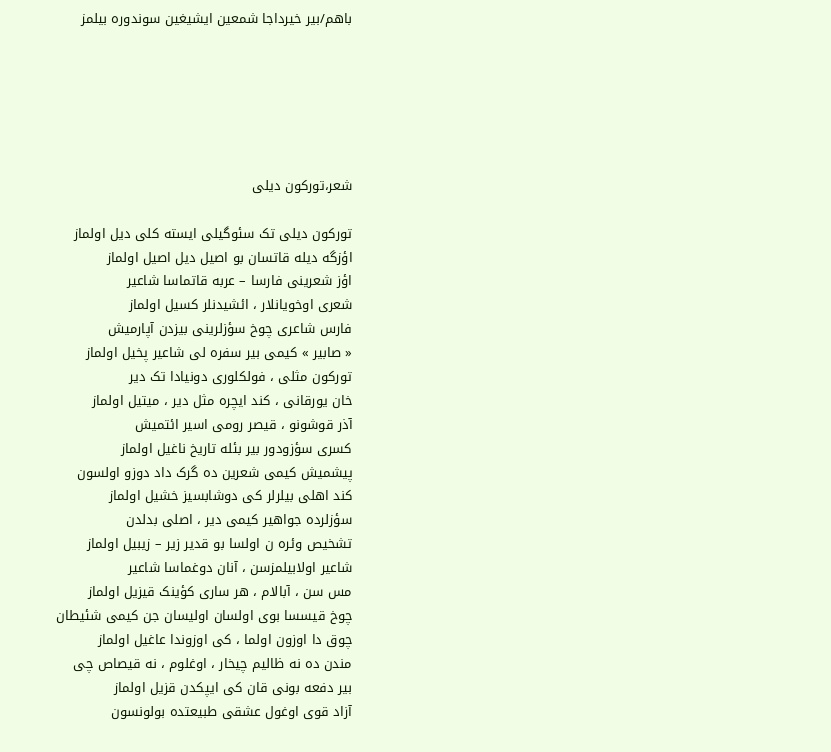باهم/بیر خیرداجا شمعین ایشیغین سوندوره بیلمز






شعر،تورکون دیلی

تورکون دیلی تک سئوگیلی ایسته کلی دیل اولماز
اؤزگه دیله قاتسان بو اصیل دیل اصیل اولماز
اؤز شعرینی فارسا – عربه قاتماسا شاعیر
شعری اوخویانلار ، ائشیدنلر کسیل اولماز
فارس شاعری چوخ سؤزلرینی بیزدن آپارمیش
« صابیر » کیمی بیر سفره لی شاعیر پخیل اولماز
تورکون مثلی ، فولکلوری دونیادا تک دیر
خان یورقانی ، کند ایچره مثل دیر ، میتیل اولماز
آذر قوشونو ، قیصر رومی اسیر ائتمیش
کسری سؤزودور بیر بئله تاریخ ناغیل اولماز
پیشمیش کیمی شعرین ده گرک داد دوزو اولسون
کند اهلی بیلرلر کی دوشابسیز خشیل اولماز
سؤزلرده جواهیر کیمی دیر ، اصلی بدلدن
تشخیص وئره ن اولسا بو قدیر زیر – زیبیل اولماز
شاعیر اولابیلمزسن ، آنان دوغماسا شاعیر
مس سن ، آبالام ، هر ساری کؤینک قیزیل اولماز
چوخ قیسسا بوی اولسان اولیسان جن کیمی شئیطان
چوق دا اوزون اولما ، کی اوزوندا عاغیل اولماز
مندن ده نه ظالیم چیخار ، اوغلوم ، نه قیصاص چی
بیر دفعه بونی قان کی ایپکدن قزیل اولماز
آزاد قوی اوغول عشقی طبیعتده بولونسون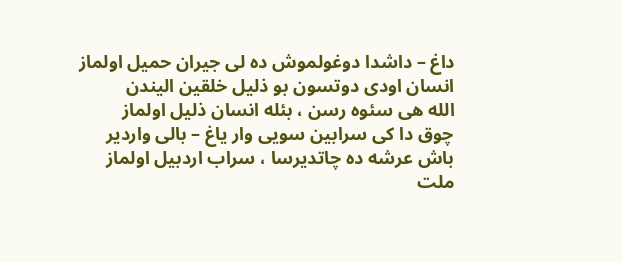داغ – داشدا دوغولموش ده لی جیران حمیل اولماز
انسان اودی دوتسون بو ذلیل خلقین الیندن
الله هی سئوه رسن ، بئله انسان ذلیل اولماز
چوق دا کی سرابین سویی وار یاغ – بالی واردیر
باش عرشه ده چاتدیرسا ، سراب اردبیل اولماز
ملت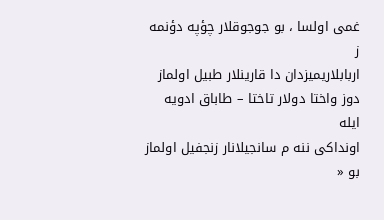غمی اولسا ، بو جوجوقلار چؤپه دؤنمه ز
اربابلاریمیزدان دا قارینلار طبیل اولماز
دوز واختا دولار تاختا – طاباق ادویه ایله
اونداکی ننه م سانجیلانار زنجفیل اولماز
بو «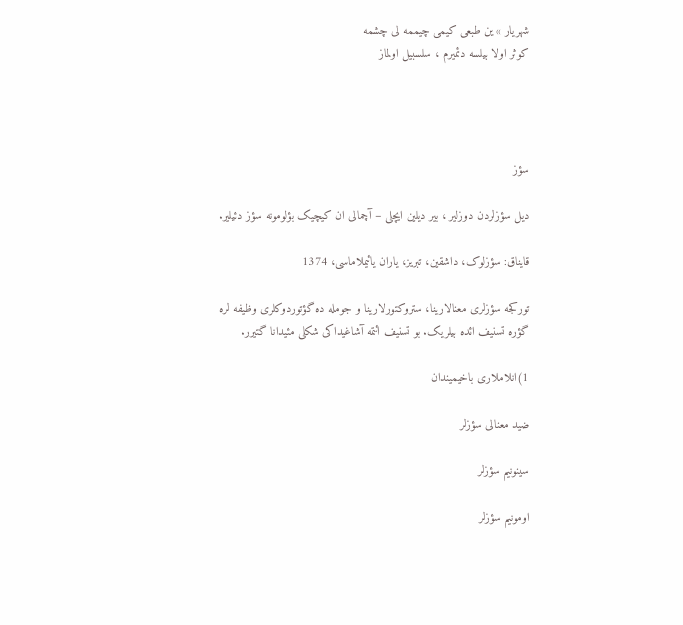شهریار » ین طبعی کیمی چیممه لی چشمه
کوثر اولا بیلسه دئمیرم ، سلسبیل اولماز




سؤز

دیل سؤزلردن دوزلیر ، بیر دیلین ایچلی – آچمالی ان کیچیک بؤلومونه سؤز دئیلیر.

قایناق: سؤزلوک، داشقین، تبریز، یاران یائیملاماسی، 1374

تورکجه سؤزلری معنالارینا، ستروکتورلارینا و جومله ده گؤتوردوکلری وظیفه لره گؤره تسنیف ائده بیلریک. بو تسنیف ائتمه آشاغیداکی شکلی مئیدانا گتیرر.

1)انلاملاری باخیمیندان

ضید معنالی سؤزلر

سینونیم سؤزلر

اومونیم سؤزلر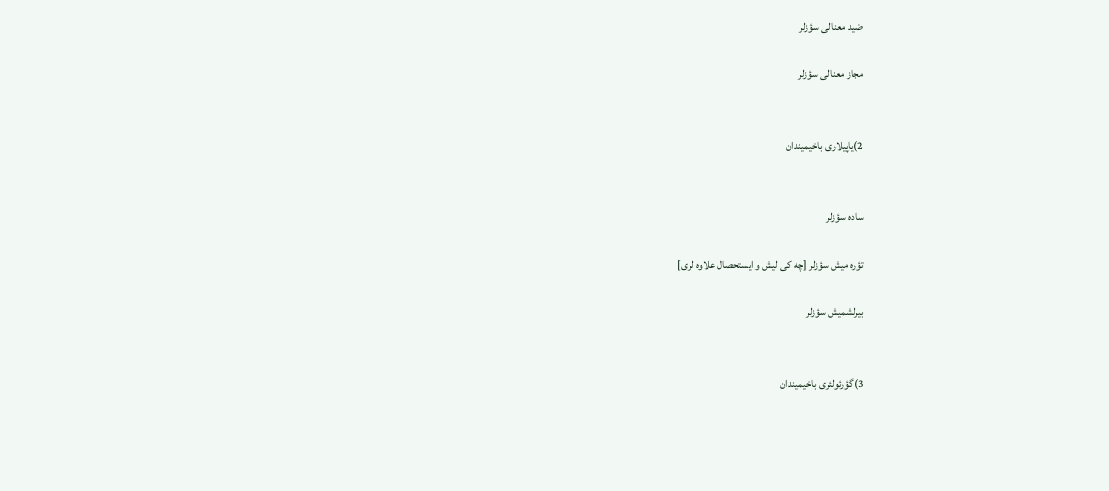ضید معنالی سؤزلر

مجاز معنالی سؤزلر


2)یاپیلاری باخیمیندان


ساده سؤزلر

تؤره میش سؤزلر [چه کی لیش و ایستحصال علاوه لری]

بیرلشمیش سؤزلر


3)گؤرئولئری باخیمیندان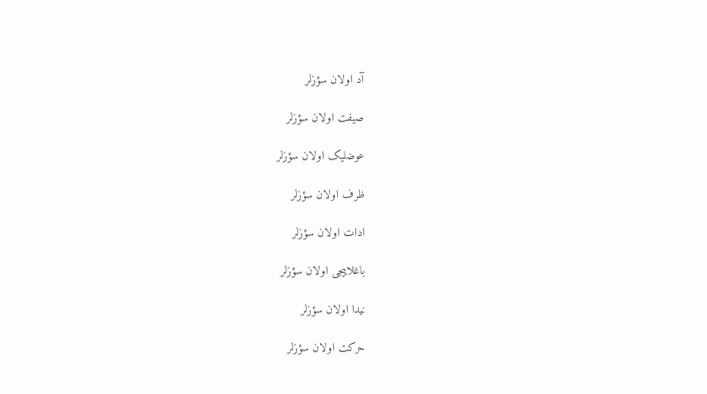آد اولان سؤزلر

صیفت اولان سؤزلر

عوضلیک اولان سؤزلر

ظرف اولان سؤزلر

ادات اولان سؤزلر

باغلاییجی اولان سؤزلر

نیدا اولان سؤزلر

حرکت اولان سؤزلر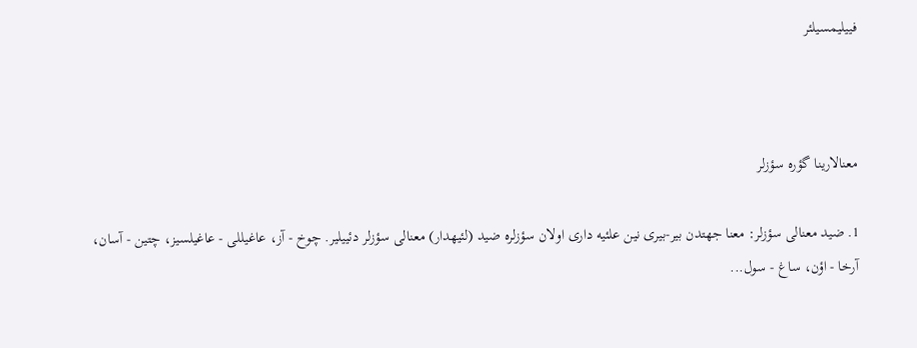فییلیمسیلئر



معنالارینا گؤره سؤزلر

1. ضید معنالی سؤزلر: معنا جهتدن بیر-بیری نین علئیه داری اولان سؤزلره ضید (لئیهدار) معنالی سؤزلر دئییلیر. چوخ - آز، عاغیللی - عاغیلسیز، چتین - آسان، آرخا - اؤن، ساغ - سول...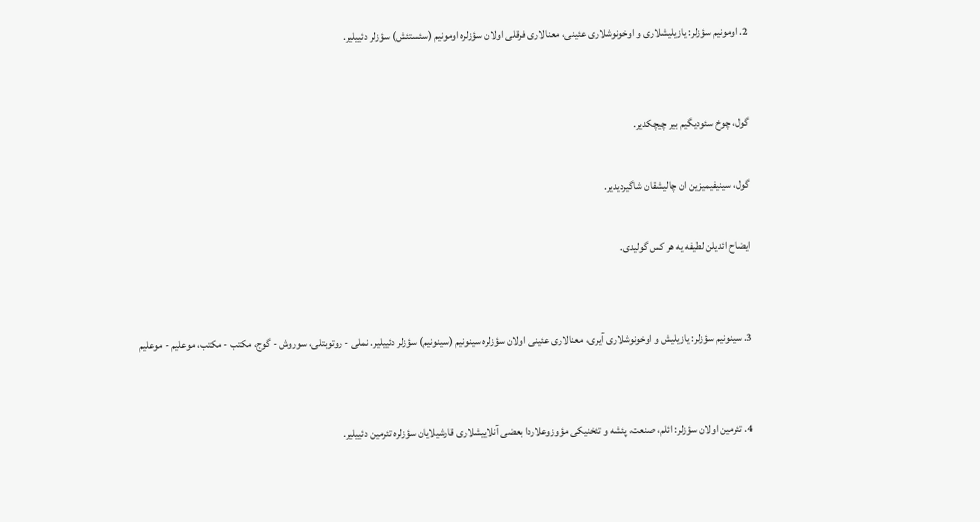2. اومونیم سؤزلر: یازیلیشلاری و اوخونوشلاری عئینی، معنالاری فرقلی اولان سؤزلره اومونیم (سئستئش) سؤزلر دئییلیر.


گول، چوخ سئودیگیم بیر چیچکدیر.

گول، سینیفیمیزین ان چالیشقان شاگیردیدیر.

ایضاح ائدیلن لطیفه یه هر کس گولیدی.


3. سینونیم سؤزلر: یازیلیش و اوخونوشلاری آیری، معنالاری عئینی اولان سؤزلره سینونیم (سینونیم) سؤزلر دئییلیر. نملی - روتوبتلی، سوروش - گوج، مکتب - مکتب، موعلیم - موعلیم


4. تئرمین اولان سؤزلر: ائلم، صنعت، پئشه و تئخنیکی مؤوزوعلاردا بعضی آنلاییشلاری قارشیلایان سؤزلره تئرمین دئییلیر.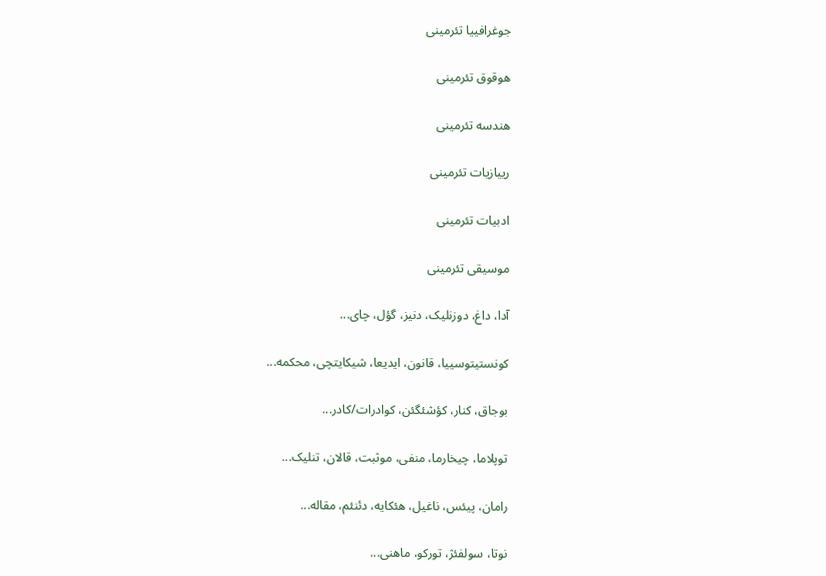جوغرافییا تئرمینی

هوقوق تئرمینی

هندسه تئرمینی

رییازیات تئرمینی

ادبیات تئرمینی

موسیقی تئرمینی

آدا، داغ، دوزنلیک، دنیز، گؤل، چای...

کونستیتوسییا، قانون، ایدیعا، شیکایتچی، محکمه...

بوجاق، کنار، کؤشئگئن، کوادرات/کادر...

توپلاما، چیخارما، منفی، موثبت، قالان، تنلیک...

رامان، پیئس، ناغیل، هئکایه، دئنئم، مقاله...

نوتا، سولفئژ، تورکو، ماهنی...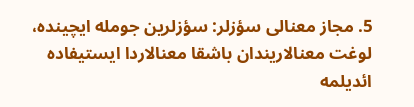5. مجاز معنالی سؤزلر: سؤزلرین جومله ایچینده، لوغت معنالاریندان باشقا معنالاردا ایستیفاده ائدیلمه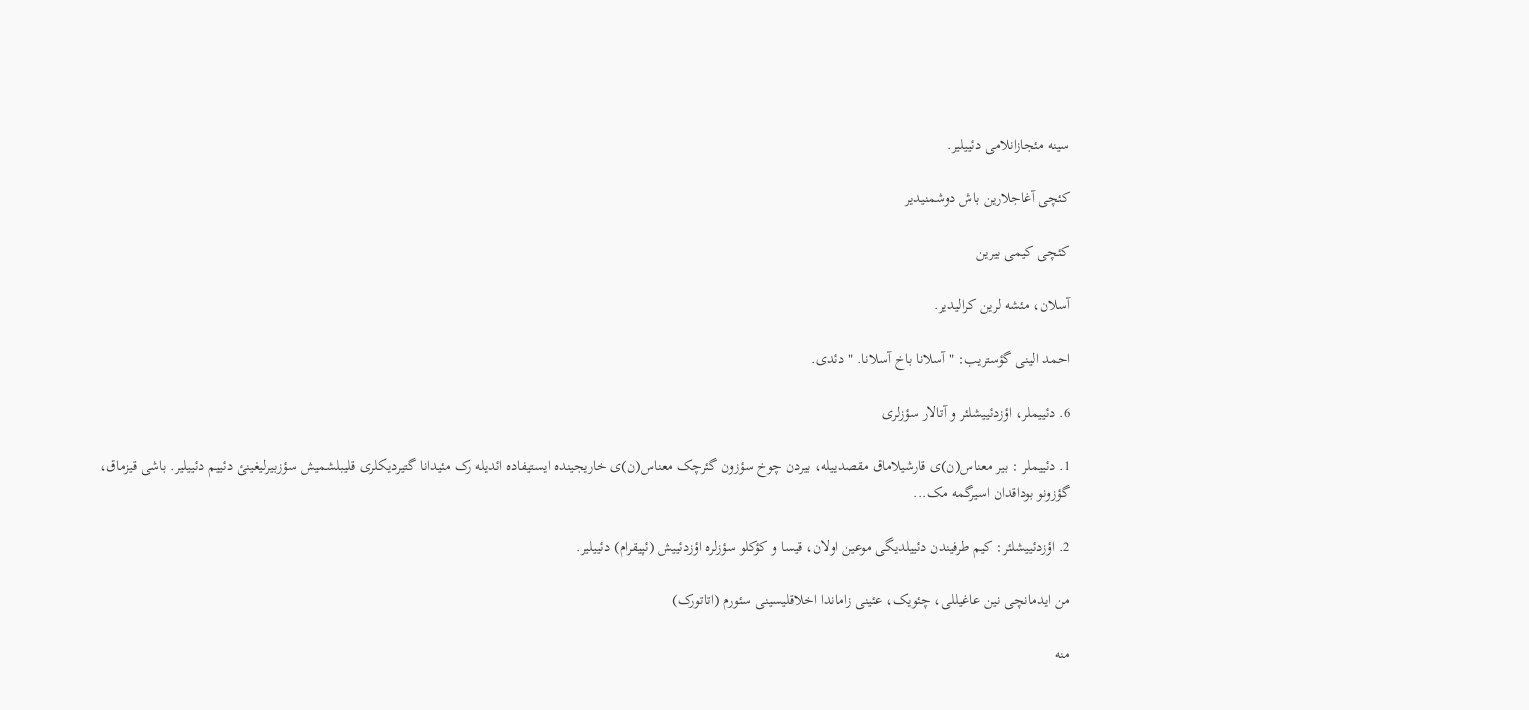سینه مئجازانلامی دئییلیر.

کئچی آغاجلارین باش دوشمنیدیر

کئچی کیمی بیرین

آسلان، مئشه لرین کرالیدیر.

احمد الینی گؤستریب: " آسلانا باخ آسلانا. " دئدی.

6. دئییملر، اؤزدئییشلئر و آتالار سؤزلری

1. دئییملر : بیر معناس(ن)ی قارشیلاماق مقصدییله، بیردن چوخ سؤزون گئرچک معناس(ن)ی خاریجینده ایستیفاده ائدیله رک مئیدانا گتیردیکلری قلیبلشمیش سؤزبیرلیغینئ دئییم دئییلیر. باشی قیزماق، گؤزونو بوداقدان اسیرگمه مک...

2. اؤزدئییشلئر: کیم طرفیندن دئییلدیگی موعین اولان، قیسا و کؤکلو سؤزلره اؤزدئییش (ئپیقرام) دئییلیر.

من ایدمانچی نین عاغیللی، چئویک، عئینی زاماندا اخلاقلیسینی سئورم (اتاتورک)

منه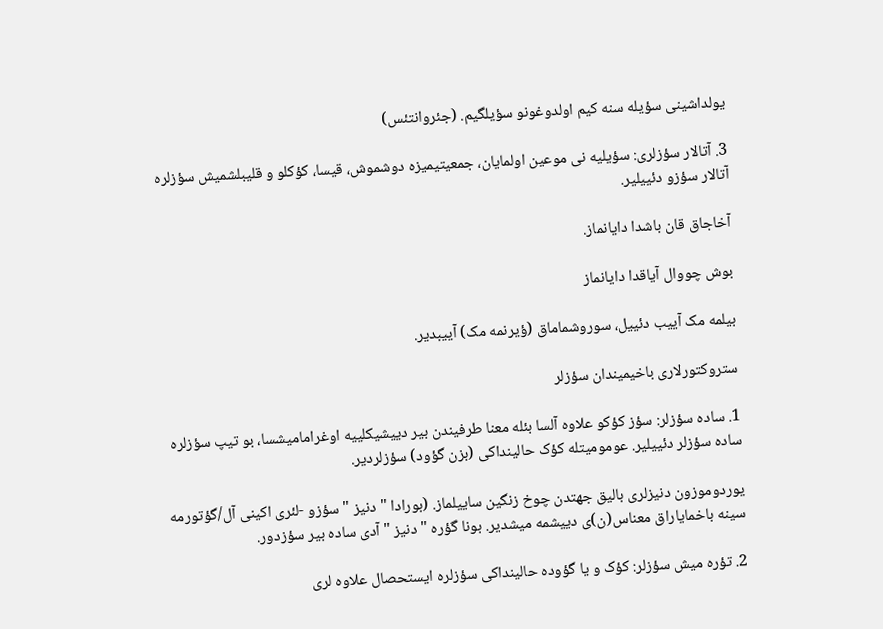یولداشینی سؤیله سنه کیم اولدوغونو سؤیلگیم. (جئروانتئس)

3. آتالار سؤزلری: سؤیلیه نی موعین اولمایان، جمعیتیمیزه دوشموش، قیسا، کؤکلو و قلیبلشمیش سؤزلره آتالار سؤزو دئییلیر.

آخاجاق قان باشدا دایانماز.

بوش چووال آیاقدا دایانماز

بیلمه مک آییب دئییل، سوروشماماق (ؤیرنمه مک) آییبدیر.

ستروکتورلاری باخیمیندان سؤزلر

1. ساده سؤزلر: سؤز کؤکو علاوه آلسا بئله معنا طرفیندن بیر دییشیکلییه اوغرامامیشسا، بو تیپ سؤزلره ساده سؤزلر دئییلیر. عومومیتله کؤک حالینداکی (بزن گؤود) سؤزلردیر.

یوردوموزون دنیزلری بالیق جهتدن چوخ زنگین ساییلماز. (بورادا " دنیز " سؤزو -لئری اکینی آل/گؤتورمه سینه باخمایاراق معناس(ن)ی دییشمه میشدیر. بونا گؤره " دنیز " آدی ساده بیر سؤزدور.

2. تؤره میش سؤزلر: کؤک و یا گؤوده حالینداکی سؤزلره ایستحصال علاوه لری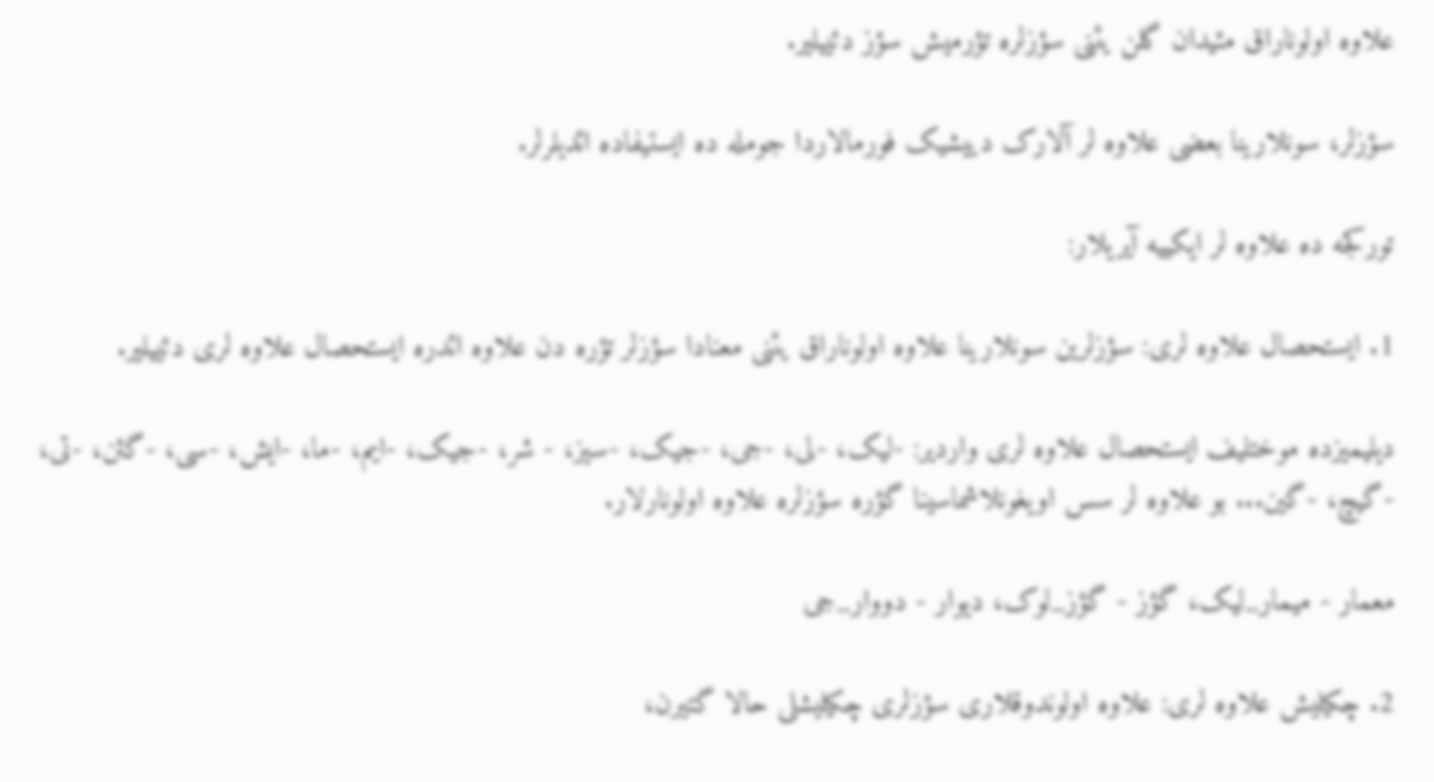علاوه اولوناراق مئیدان گلن یئنی سؤزلره تؤرمیش سؤز دئییلیر.

سؤزلر، سونلارینا بعضی علاوه لر آلارک دییشیک فورمالاردا جومله ده ایستیفاده ائدیلرلر.

تورکجه ده علاوه لر ایکییه آیریلار:

1. ایستحصال علاوه لری: سؤزلرین سونلارینا علاوه اولوناراق یئنی معنادا سؤزلر تؤره دن علاوه ائدره ایستحصال علاوه لری دئییلیر.

دیلیمیزده موختلیف ایستحصال علاوه لری واردیر: -لیک، -لی، -جی، -جیک، -سیز، - شر، -جیک، -ایم، -ما، -ایش، -سی، -گئن، -تی، -گیچ، -گین... بو علاوه لر سس اویغونلاشماسینا گؤره سؤزلره علاوه اولونارلار.

معمار - میمار_لیک، گؤز - گؤز_لوک، دیوار - دووار_جی

2. چکیلیش علاوه لری: علاوه اولوندوقلاری سؤزلری چکیلیشلی حالا گتیرن،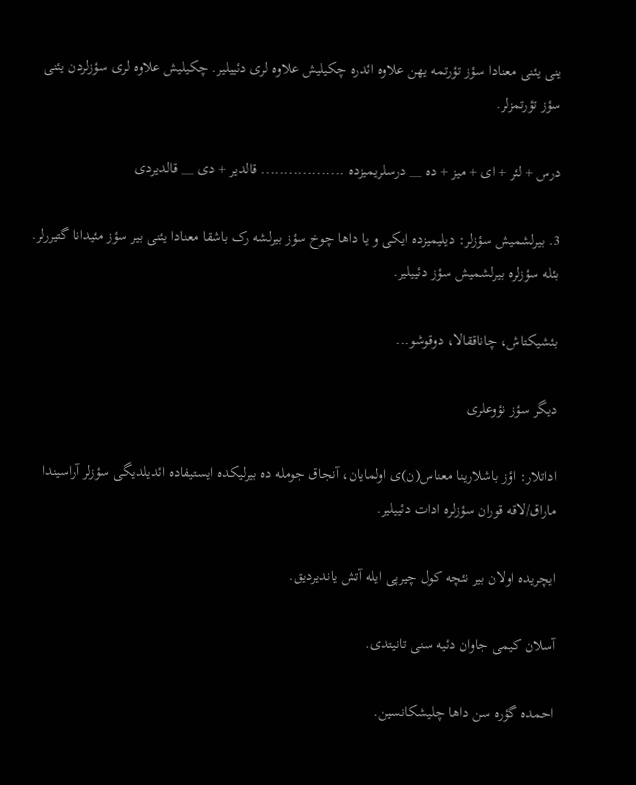ینی یئنی معنادا سؤز تؤرتمه یهن علاوه ائدره چکیلیش علاوه لری دئییلیر. چکیلیش علاوه لری سؤزلردن یئنی سؤز تؤرتمزلر.

درس + لئر + ای + میز + ده __ درسلریمیزده .................. قالدیر + دی __ قالدیردی

3. بیرلشمیش سؤزلر: دیلیمیزده ایکی و یا داها چوخ سؤز بیرلشه رک باشقا معنادا یئنی بیر سؤز مئیدانا گتیررلر. بئله سؤزلره بیرلشمیش سؤز دئییلیر.

بئشیکتاش، چاناققالا، دوقوشو...

دیگر سؤز نؤوعلری

اداتلار: اؤز باشلارینا معناس(ن)ی اولمایان، آنجاق جومله ده بیرلیکده ایستیفاده ائدیلدیگی سؤزلر آراسیندا ماراق/لاقه قوران سؤزلره ادات دئییلیر.

ایچریده اولان بیر نئچه کول چیرپی ایله آتش یاندیردیق.

آسلان کیمی جاوان دئیه سنی تانیتدی.

احمده گؤره سن داها چلیشکانسین.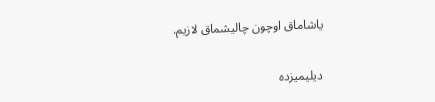یاشاماق اوچون چالیشماق لازیم.

دیلیمیزده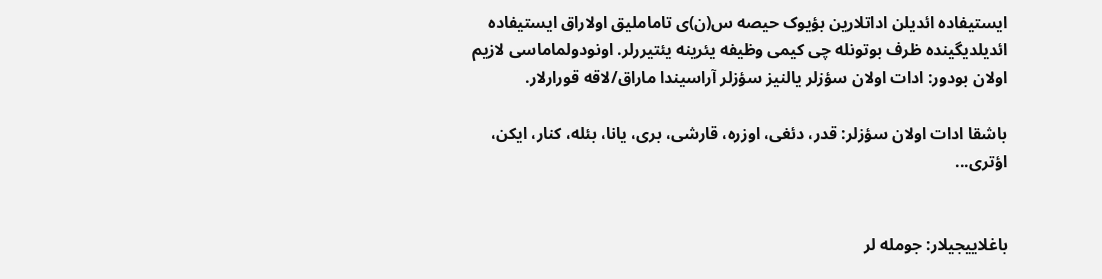ایستیفاده ائدیلن اداتلارین بؤیوک حیصه س(ن)ی تاماملیق اولاراق ایستیفاده ائدیلدیگینده ظرف بوتونله چی کیمی وظیفه یئرینه یئتیررلر. اونودولماماسی لازیم اولان بودور: ادات اولان سؤزلر یالنیز سؤزلر آراسیندا ماراق/لاقه قورارلار.

باشقا ادات اولان سؤزلر: قدر، دئغی، اوزره، قارشی، بری، یانا، بئله، کنار، ایکن، اؤتری...


باغلاییجیلار: جومله لر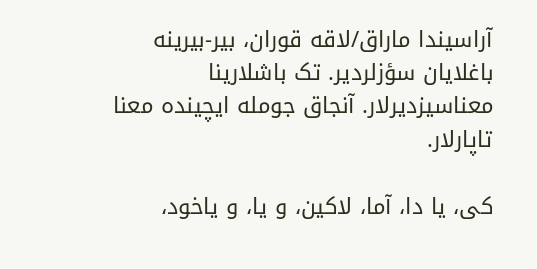آراسیندا ماراق/لاقه قوران، بیر-بیرینه باغلایان سؤزلردیر. تک باشلارینا معناسیزدیرلار. آنجاق جومله ایچینده معنا تاپارلار.

کی، یا دا، آما، لاکین، و یا، و یاخود،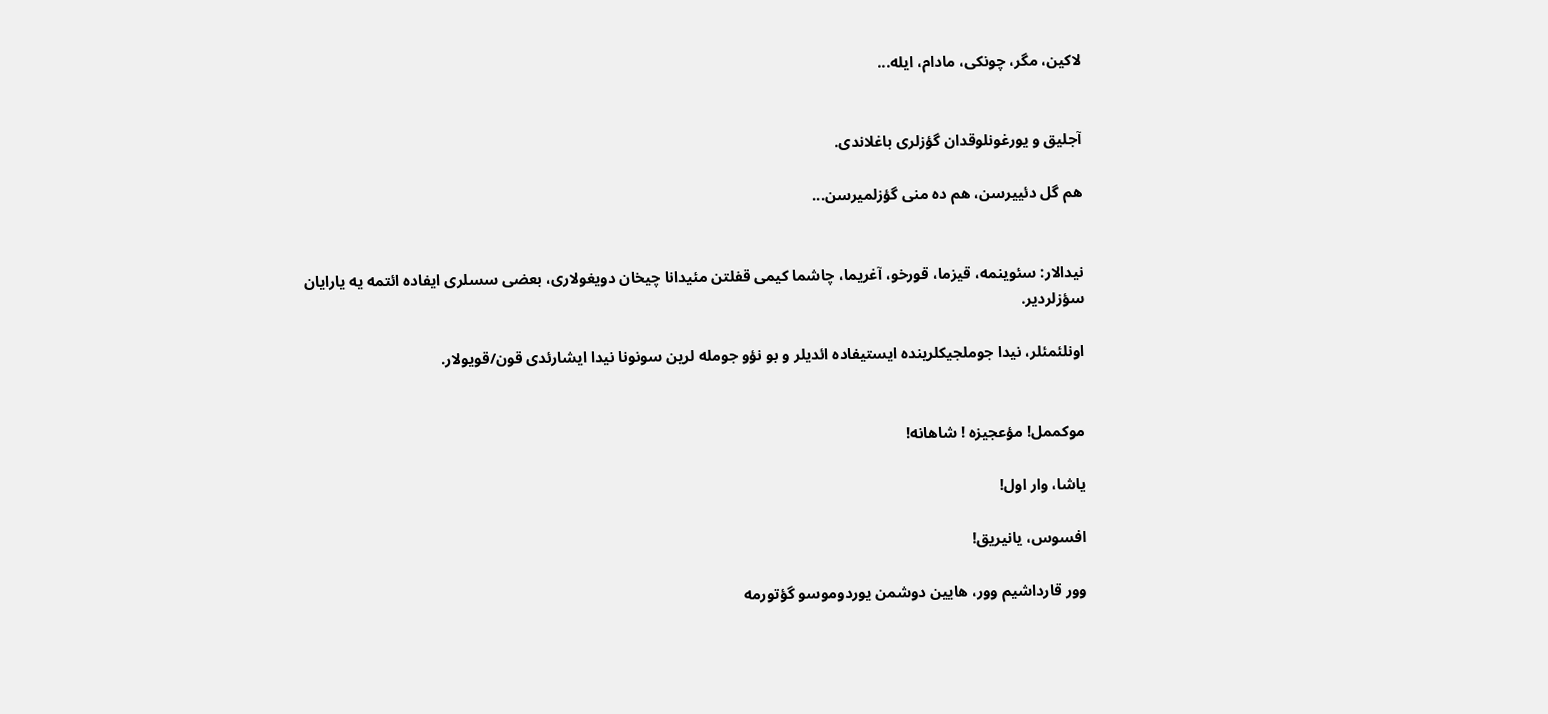لاکین، مگر، چونکی، مادام، ایله...


آجلیق و یورغونلوقدان گؤزلری باغلاندی.

هم گل دئییرسن، هم ده منی گؤزلمیرسن...


نیدالار: سئوینمه، قیزما، قورخو، آغریما، چاشما کیمی قفلتن مئیدانا چیخان دویغولاری، بعضی سسلری ایفاده ائتمه یه یارایان سؤزلردیر.

اونلئمئلر، نیدا جوملجیکلرینده ایستیفاده ائدیلر و بو نؤو جومله لرین سونونا نیدا ایشارئدی قون/قویولار.


موکممل! مؤعجیزه ! شاهانه!

یاشا، وار اول!

افسوس، یانیریق!

وور قارداشیم وور، هایین دوشمن یوردوموسو گؤتورمه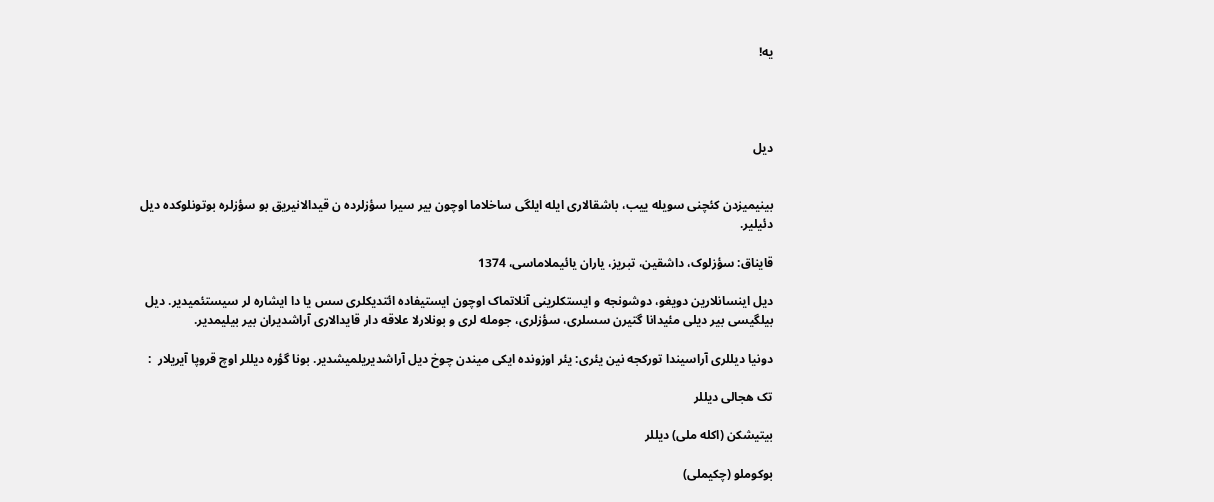یه!




دیل


بینیمیزدن کئچنی سویله ییب، باشقالاری ایله ایلگی ساخلاما اوچون بیر سیرا سؤزلرده ن قیدالانیریق بو سؤزلره بوتونلوکده دیل دئیلیر.

قایناق: سؤزلوک، داشقین، تبریز، یاران یائیملاماسی، 1374

دیل اینسانلارین دویغو، دوشونجه و ایستکلرینی آنلاتماک اوچون ایستیفاده ائتدیکلری سس یا دا ایشاره لر سیستئمیدیر. دیل بیلگیسی بیر دیلی مئیدانا گتیرن سسلری، سؤزلری، جومله لری و بونلارلا علاقه دار قایدالاری آراشدیران بیر بیلیمدیر.

دونیا دیللری آراسیندا تورکجه نین یئری: یئر اوزونده ایکی میندن چوخ دیل آراشدیریلمیشدیر. بونا گؤره دیللر اوچ قروپا آیریلار  :

تک هجالی دیللر

بیتیشکن (اکله ملی) دیللر

بوکوملو (چکیملی)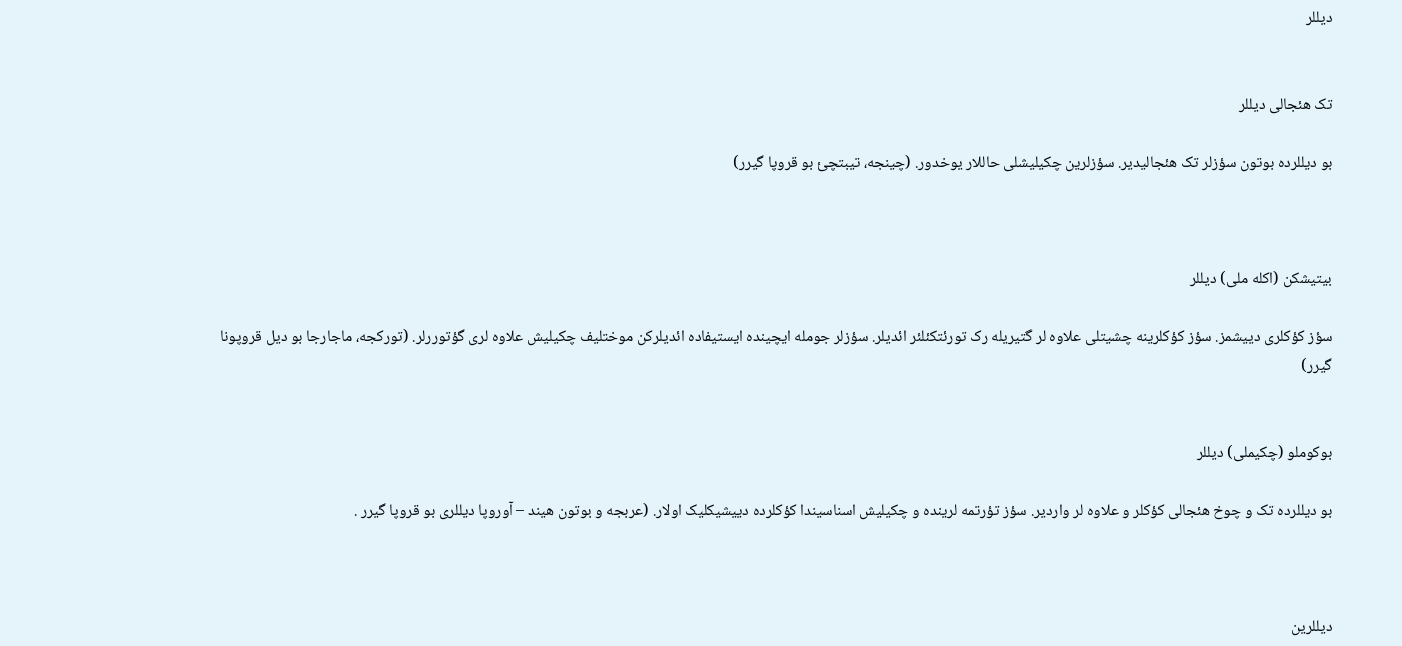دیللر


تک هئجالی دیللر

بو دیللرده بوتون سؤزلر تک هئجالیدیر. سؤزلرین چکیلیشلی حاللار یوخدور. (چینجه، تیبتچئ بو قروپا گیرر)



بیتیشکن (اکله ملی) دیللر

سؤز کؤکلری دییشمز. سؤز کؤکلرینه چشیتلی علاوه لر گتیریله رک تورئتکئلئر ائدیلر. سؤزلر جومله ایچینده ایستیفاده ائدیلرکن موختلیف چکیلیش علاوه لری گؤتوررلر. (تورکجه، ماجارجا بو دیل قروپونا گیرر)


بوکوملو (چکیملی) دیللر

بو دیللرده تک و چوخ هئجالی کؤکلر و علاوه لر واردیر. سؤز تؤرتمه لرینده و چکیلیش اسناسیندا کؤکلرده دییشیکلیک اولار. (عربجه و بوتون هیند – آوروپا دیللری بو قروپا گیرر .



دیللرین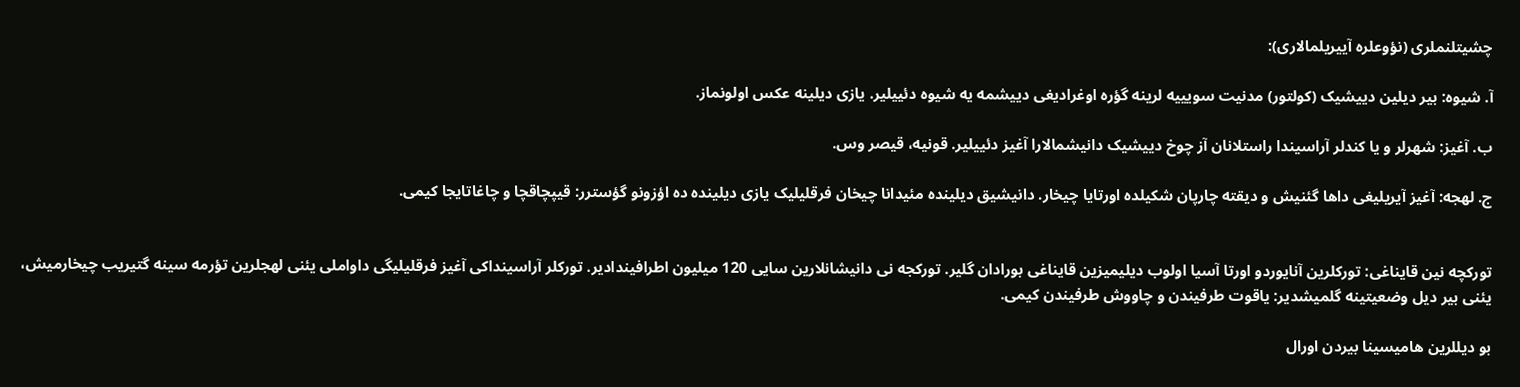چشیتلنملری (نؤوعلره آییریلمالاری):

آ. شیوه: بیر دیلین دییشیک (کولتور) مدنیت سویییه لرینه گؤره اوغرادیغی دییشمه یه شیوه دئییلیر. یازی دیلینه عکس اولونماز.

ب. آغیز: شهرلر و یا کندلر آراسیندا راستلانان آز چوخ دییشیک دانیشمالارا آغیز دئییلیر. قونیه، قیصر وس.

ج. لهجه: آغیز آیریلیغی داها گئنیش و دیقته چارپان شکیلده اورتایا چیخار. دانیشیق دیلینده مئیدانا چیخان فرقلیلیک یازی دیلینده ده اؤزونو گؤسترر: قیپچاقچا و چاغاتایجا کیمی.


تورکچه نین قایناغی: تورکلرین آنایوردو اورتا آسیا اولوب دیلیمیزین قایناغی بورادان گلیر. تورکجه نی دانیشانلارین سایی 120 میلیون اطرافیندادیر. تورکلر آراسینداکی آغیز فرقلیلیگی داواملی یئنی لهجلرین تؤرمه سینه گتیریب چیخارمیش، یئنی بیر دیل وضعیتینه گلمیشدیر: یاقوت طرفیندن و چاووش طرفیندن کیمی.

بو دیللرین هامیسینا بیردن اورال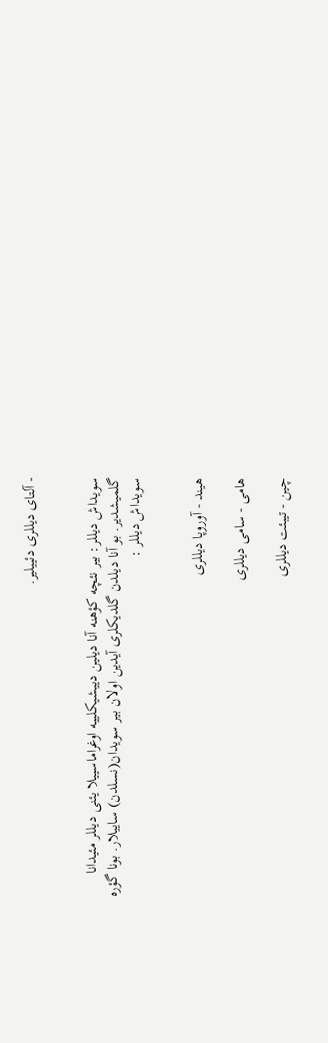- آلتای دیللری دئییلیر.


سویداش دیللر: بیر نئچه کؤهنه آنا دیلین دییشیکلییه اوغراماسییلا یئنی دیللر مئیدانا گلمیشدیر. بو آنا دیلدن گلدیکلری آیدین اولان بیر سویدان(نسلدن) ساییلار. بونا گؤره سویداش دیللر :


هیند - آوروپا دیللری

هامی - سامی دیللری

چین - تیبئت دیللری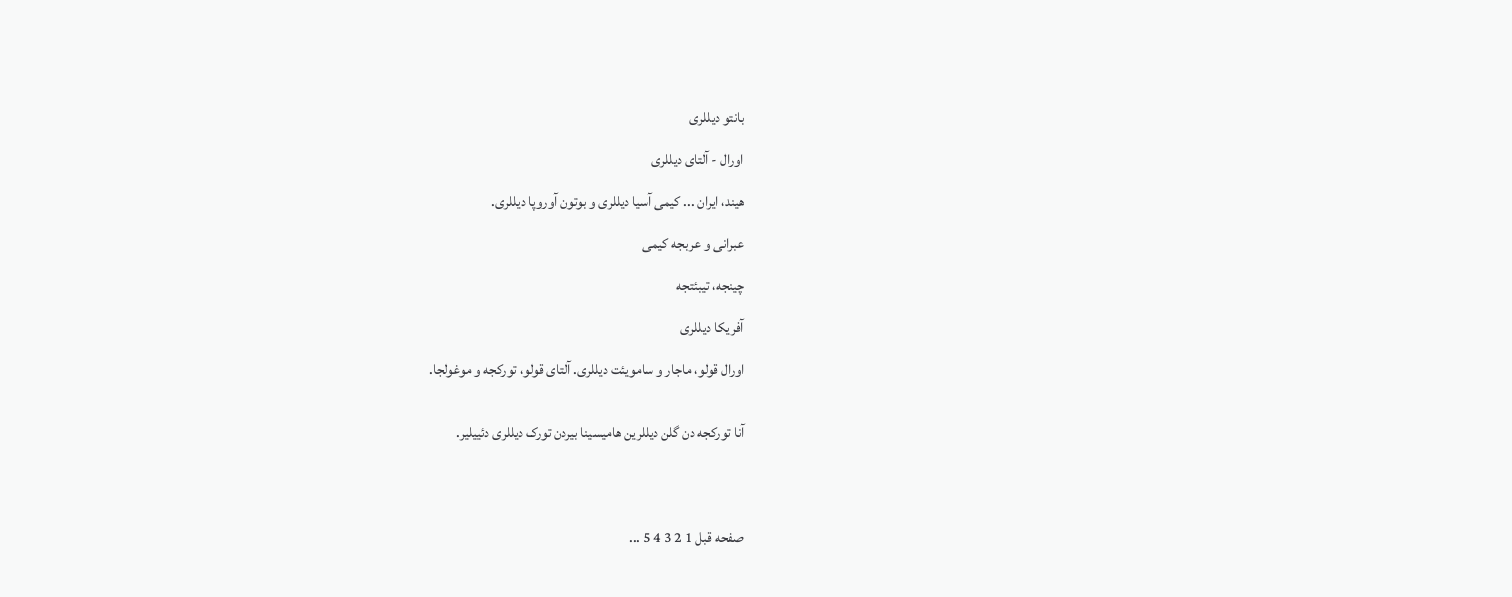بانتو دیللری

اورال - آلتای دیللری

هیند، ایران ... کیمی آسیا دیللری و بوتون آوروپا دیللری.

عبرانی و عربجه کیمی

چینجه، تیبئتجه

آفریکا دیللری

اورال قولو، ماجار و سامویئت دیللری. آلتای قولو، تورکجه و موغولجا.


آنا تورکجه دن گلن دیللرین هامیسینا بیردن تورک دیللری دئییلیر.




صفحه قبل 1 2 3 4 5 ...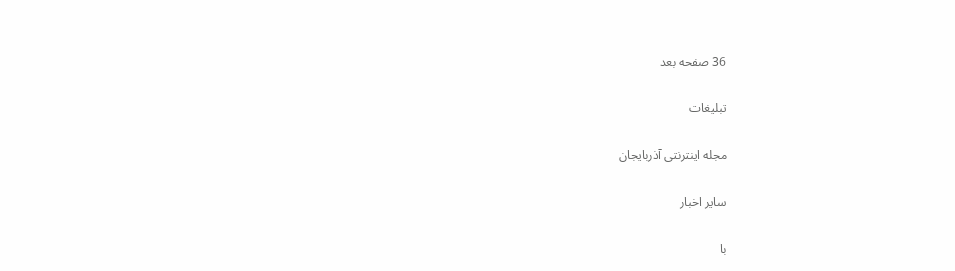36 صفحه بعد

تبلیغات

مجله اینترنتی آذربایجان

ساير اخبار

با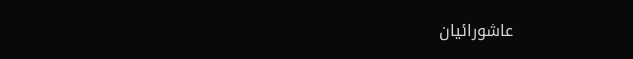عاشورائیان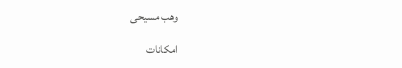وهب مسیحی

امکانات